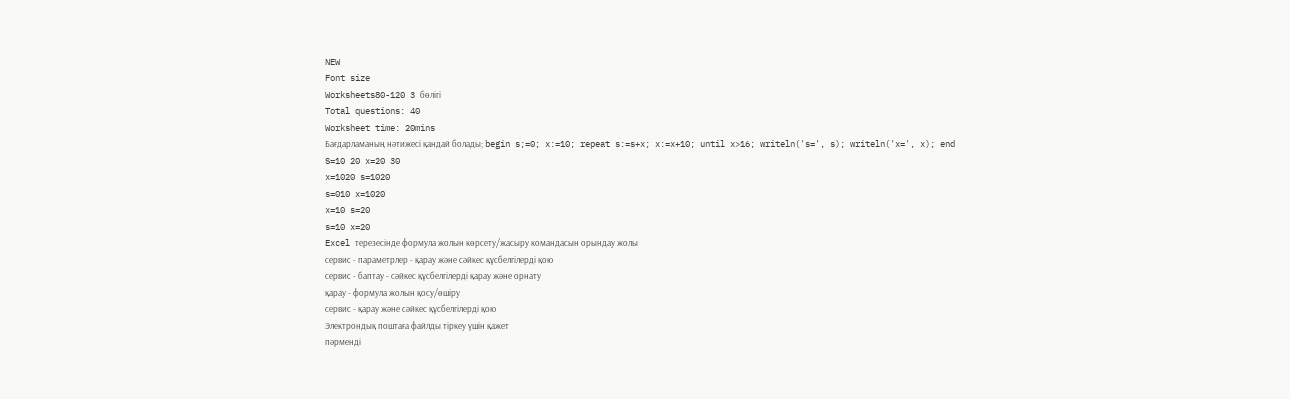NEW
Font size
Worksheets80-120 3 бөлігі
Total questions: 40
Worksheet time: 20mins
Бағдарламаның нәтижесі қандай болады; begin s;=0; x:=10; repeat s:=s+x; x:=x+10; until x>16; writeln('s=', s); writeln('x=', x); end
S=10 20 x=20 30
x=1020 s=1020
s=010 x=1020
x=10 s=20
s=10 x=20
Excel терезесінде формула жолын көрсету/жасыру командасын орындау жолы
сервис - параметрлер - қарау және сәйкес құсбелгілерді қою
сервис - баптау - сәйкес құсбелгілерді қарау және орнату
қарау - формула жолын қосу/өшіру
сервис - қарау және сәйкес құсбелгілерді қою
Электрондық поштаға файлды тіркеу үшін қажет
пәрменді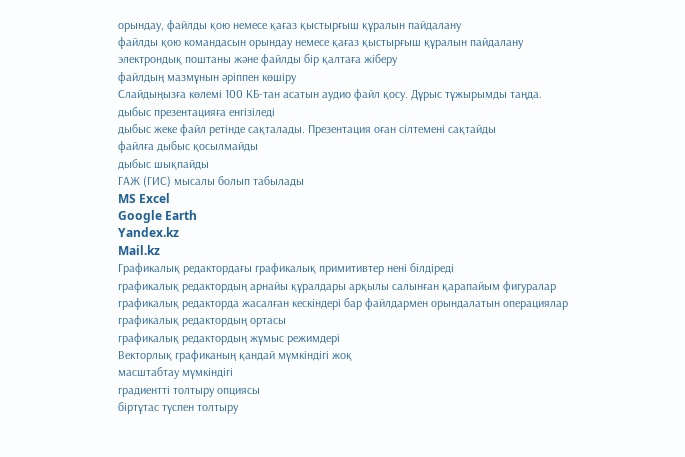орындау, файлды қою немесе қағаз қыстырғыш құралын пайдалану
файлды қою командасын орындау немесе қағаз қыстырғыш құралын пайдалану
электрондық поштаны және файлды бір қалтаға жіберу
файлдың мазмұнын әріппен көшіру
Слайдыңызға көлемі 100 КБ-тан асатын аудио файл қосу. Дұрыс тұжырымды таңда.
дыбыс презентацияға енгізіледі
дыбыс жеке файл ретінде сақталады. Презентация оған сілтемені сақтайды
файлға дыбыс қосылмайды
дыбыс шықпайды
ГАЖ (ГИС) мысалы болып табылады
MS Excel
Google Earth
Yandex.kz
Mail.kz
Графикалық редактордағы графикалық примитивтер нені білдіреді
графикалық редактордың арнайы құралдары арқылы салынған қарапайым фигуралар
графикалық редакторда жасалған кескіндері бар файлдармен орындалатын операциялар
графикалық редактордың ортасы
графикалық редактордың жұмыс режимдері
Векторлық графиканың қандай мүмкіндігі жоқ
масштабтау мүмкіндігі
градиентті толтыру опциясы
біртұтас түспен толтыру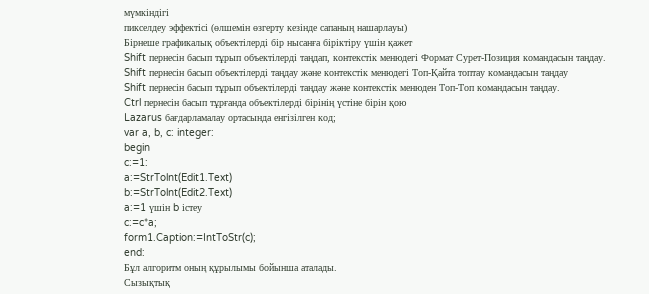мүмкіндігі
пикселдеу эффектісі (өлшемін өзгерту кезінде сапаның нашарлауы)
Бірнеше графикалық объектілерді бір нысанға біріктіру үшін қажет
Shift пернесін басып тұрып объектілерді таңдап, контекстік менюдегі Формат Сурет-Позиция командасын таңдау.
Shift пернесін басып объектілерді таңдау және контекстік менюдегі Топ-Қайта топтау командасын таңдау
Shift пернесін басып тұрып объектілерді таңдау және контекстік менюден Топ-Топ командасын таңдау.
Ctrl пернесін басып тұрғанда объектілерді бірінің үстіне бірін қою
Lazarus бағдарламалау ортасында енгізілген код;
var a, b, c: integer:
begin
c:=1:
a:=StrTolnt(Edit1.Text)
b:=StrTolnt(Edit2.Text)
a:=1 үшін b істеу
c:=c*a;
form1.Caption:=IntToStr(c);
end:
Бұл алгоритм оның құрылымы бойынша аталады.
Сызықтық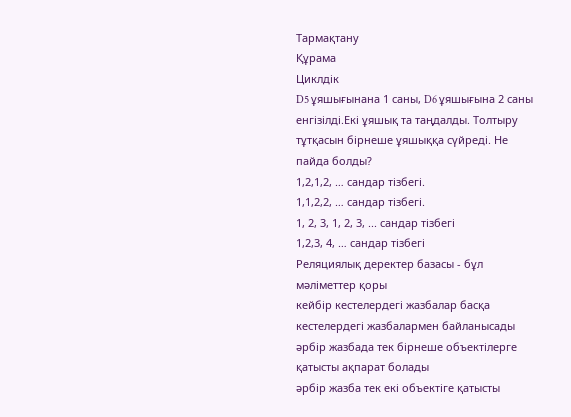Тармақтану
Құрама
Циклдік
D5 ұяшығынана 1 саны, D6 ұяшығына 2 саны енгізілді.Екі ұяшық та таңдалды. Толтыру тұтқасын бірнеше ұяшыққа сүйреді. Не пайда болды?
1,2,1,2, … сандар тізбегі.
1,1,2,2, … сандар тізбегі.
1, 2, 3, 1, 2, 3, ... сандар тізбегі
1,2,3, 4, … сандар тізбегі
Реляциялық деректер базасы - бұл мәліметтер қоры
кейбір кестелердегі жазбалар басқа кестелердегі жазбалармен байланысады
әрбір жазбада тек бірнеше объектілерге қатысты ақпарат болады
әрбір жазба тек екі объектіге қатысты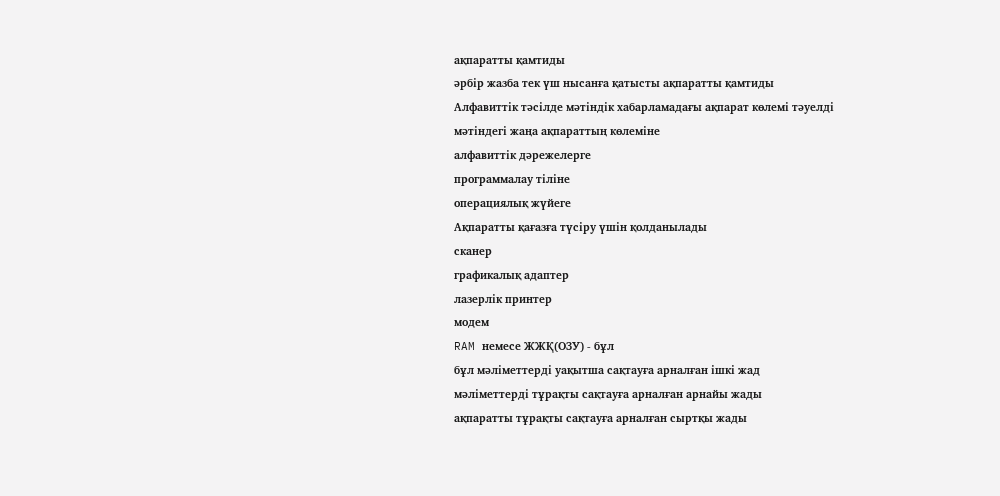ақпаратты қамтиды
әрбір жазба тек үш нысанға қатысты ақпаратты қамтиды
Алфавиттік тәсілде мәтіндік хабарламадағы ақпарат көлемі тәуелді
мәтіндегі жаңа ақпараттың көлеміне
алфавиттік дәрежелерге
программалау тіліне
операциялық жүйеге
Ақпаратты қағазға түсіру үшін қолданылады
сканер
графикалық адаптер
лазерлік принтер
модем
RAM немесе ЖЖҚ(ОЗУ) - бұл
бұл мәліметтерді уақытша сақтауға арналған ішкі жад
мәліметтерді тұрақты сақтауға арналған арнайы жады
ақпаратты тұрақты сақтауға арналған сыртқы жады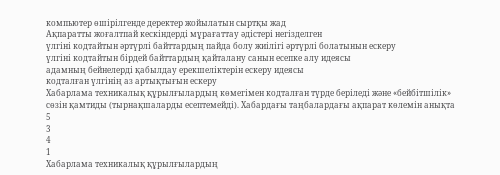компьютер өшірілгенде деректер жойылатын сыртқы жад
Ақпаратты жоғалтпай кескіндерді мұрағаттау әдістері негізделген
үлгіні кодтайтын әртүрлі байттардың пайда болу жиілігі әртүрлі болатынын ескеру
үлгіні кодтайтын бірдей байттардың қайталану санын есепке алу идеясы
адамның бейнелерді қабылдау ерекшеліктерін ескеру идеясы
кодталған үлгінің аз артықтығын ескеру
Хабарлама техникалық құрылғылардың көмегімен кодталған түрде беріледі және «бейбітшілік» сөзін қамтиды (тырнақшаларды есептемейді). Хабардағы таңбалардағы ақпарат көлемін анықта
5
3
4
1
Хабарлама техникалық құрылғылардың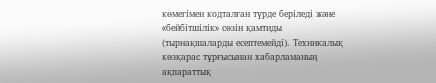көмегімен кодталған түрде беріледі және «бейбітшілік» сөзін қамтиды (тырнақшаларды есептемейді). Техникалық көзқарас тұрғысынан хабарламаның ақпараттық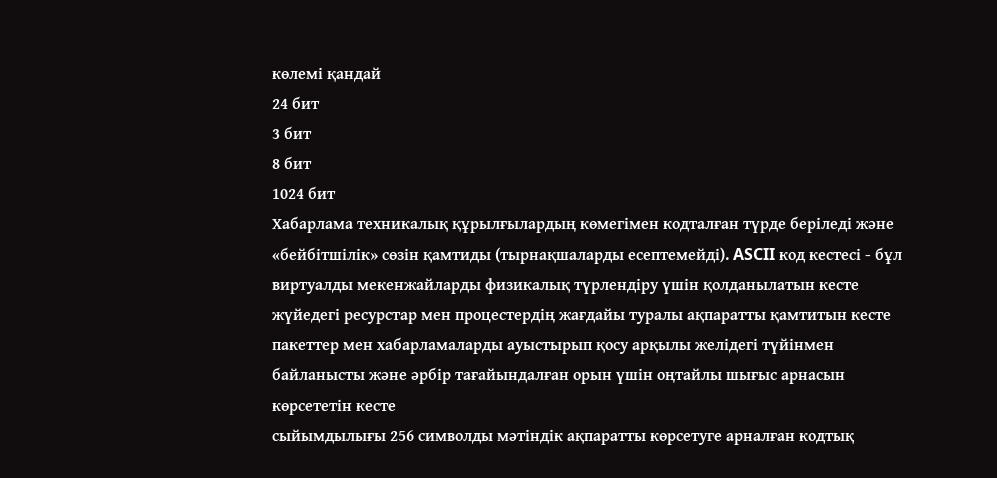көлемі қандай
24 бит
3 бит
8 бит
1024 бит
Хабарлама техникалық құрылғылардың көмегімен кодталған түрде беріледі және «бейбітшілік» сөзін қамтиды (тырнақшаларды есептемейді). ASCII код кестесі - бұл
виртуалды мекенжайларды физикалық түрлендіру үшін қолданылатын кесте
жүйедегі ресурстар мен процестердің жағдайы туралы ақпаратты қамтитын кесте
пакеттер мен хабарламаларды ауыстырып қосу арқылы желідегі түйінмен байланысты және әрбір тағайындалған орын үшін оңтайлы шығыс арнасын көрсететін кесте
сыйымдылығы 256 символды мәтіндік ақпаратты көрсетуге арналған кодтық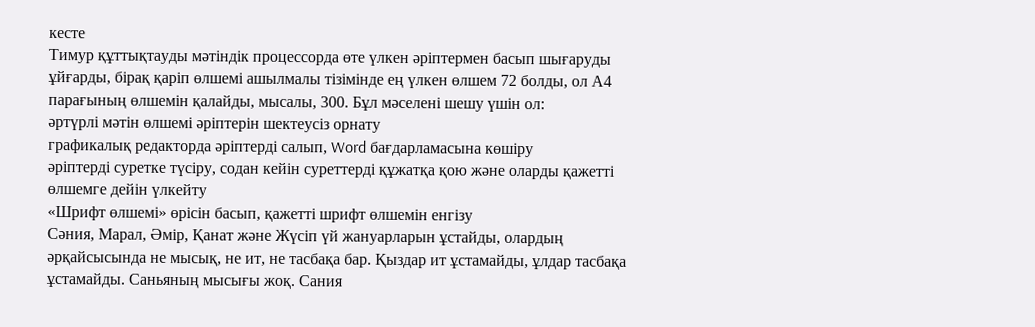кесте
Тимур құттықтауды мәтіндік процессорда өте үлкен әріптермен басып шығаруды ұйғарды, бірақ қаріп өлшемі ашылмалы тізімінде ең үлкен өлшем 72 болды, ол А4 парағының өлшемін қалайды, мысалы, 300. Бұл мәселені шешу үшін ол:
әртүрлі мәтін өлшемі әріптерін шектеусіз орнату
графикалық редакторда әріптерді салып, Word бағдарламасына көшіру
әріптерді суретке түсіру, содан кейін суреттерді құжатқа қою және оларды қажетті өлшемге дейін үлкейту
«Шрифт өлшемі» өрісін басып, қажетті шрифт өлшемін енгізу
Сәния, Марал, Әмір, Қанат және Жүсіп үй жануарларын ұстайды, олардың әрқайсысында не мысық, не ит, не тасбақа бар. Қыздар ит ұстамайды, ұлдар тасбақа ұстамайды. Саньяның мысығы жоқ. Сания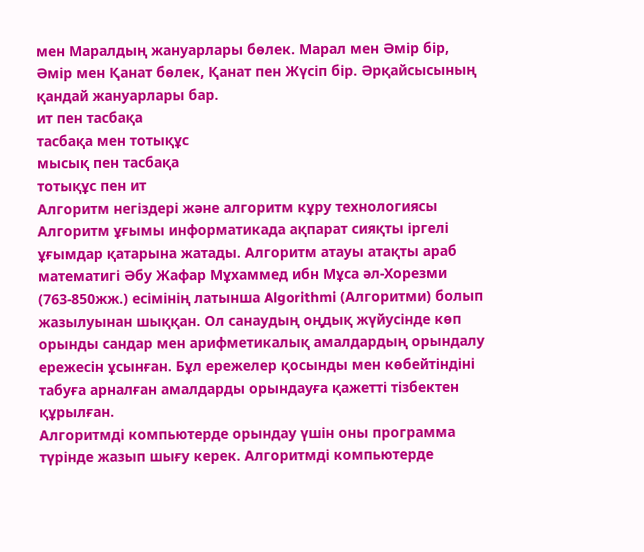мен Маралдың жануарлары бөлек. Марал мен Әмір бір, Әмір мен Қанат бөлек, Қанат пен Жүсіп бір. Әрқайсысының қандай жануарлары бар.
ит пен тасбақа
тасбақа мен тотықұс
мысық пен тасбақа
тотықұс пен ит
Алгоритм негіздері және алгоритм кұру технологиясы
Алгоритм ұғымы информатикада ақпарат сияқты іргелі ұғымдар қатарына жатады. Алгоритм атауы атақты араб математигі Әбу Жафар Мұхаммед ибн Мұса әл-Хорезми (763-850жж.) есімінің латынша Algorithmi (Алгоритми) болып жазылуынан шыққан. Ол санаудың оңдық жүйусінде көп орынды сандар мен арифметикалық амалдардың орындалу ережесін ұсынған. Бұл ережелер қосынды мен көбейтіндіні табуға арналған амалдарды орындауға қажетті тізбектен құрылған.
Алгоритмді компьютерде орындау үшін оны программа түрінде жазып шығу керек. Алгоритмді компьютерде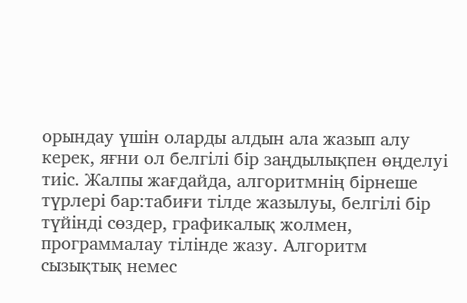орындау үшін оларды алдын ала жазып алу керек, яғни ол белгілі бір заңдылықпен өңделуі тиіс. Жалпы жағдайда, алгоритмнің бірнеше түрлері бар:табиғи тілде жазылуы, белгілі бір түйінді сөздер, графикалық жолмен, программалау тілінде жазу. Алгоритм сызықтық немес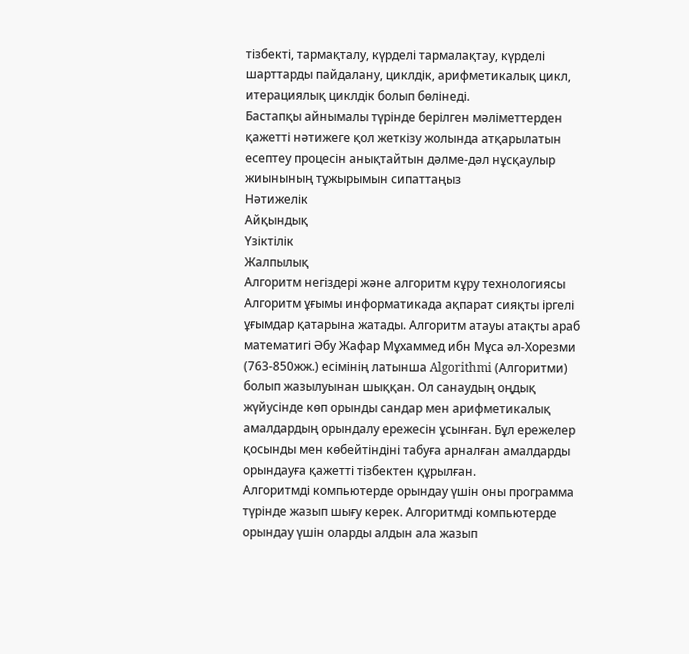тізбекті, тармақталу, күрделі тармалақтау, күрделі шарттарды пайдалану, циклдік, арифметикалық цикл, итерациялық циклдік болып бөлінеді.
Бастапқы айнымалы түрінде берілген мәліметтерден қажетті нәтижеге қол жеткізу жолында атқарылатын есептеу процесін анықтайтын дәлме-дәл нұсқаулыр жиынының тұжырымын сипаттаңыз
Нәтижелік
Айқындық
Үзіктілік
Жалпылық
Алгоритм негіздері және алгоритм кұру технологиясы
Алгоритм ұғымы информатикада ақпарат сияқты іргелі ұғымдар қатарына жатады. Алгоритм атауы атақты араб математигі Әбу Жафар Мұхаммед ибн Мұса әл-Хорезми (763-850жж.) есімінің латынша Algorithmi (Алгоритми) болып жазылуынан шыққан. Ол санаудың оңдық жүйусінде көп орынды сандар мен арифметикалық амалдардың орындалу ережесін ұсынған. Бұл ережелер қосынды мен көбейтіндіні табуға арналған амалдарды орындауға қажетті тізбектен құрылған.
Алгоритмді компьютерде орындау үшін оны программа түрінде жазып шығу керек. Алгоритмді компьютерде орындау үшін оларды алдын ала жазып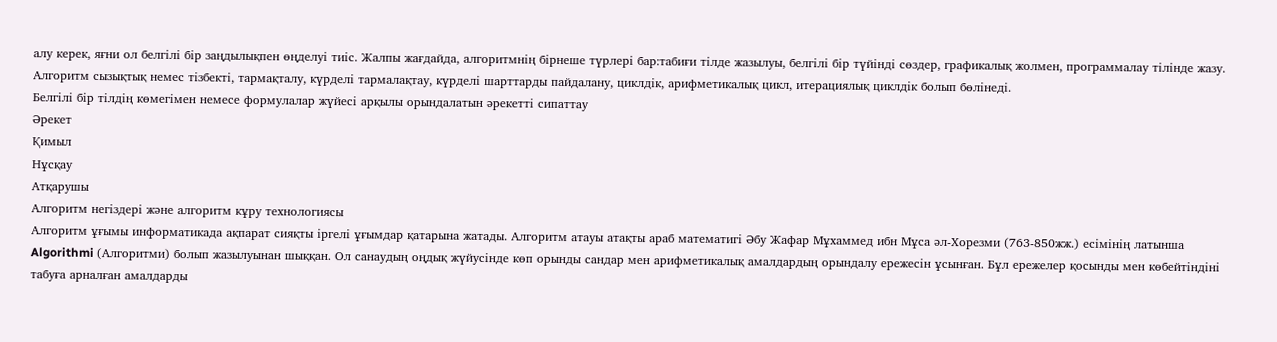алу керек, яғни ол белгілі бір заңдылықпен өңделуі тиіс. Жалпы жағдайда, алгоритмнің бірнеше түрлері бар:табиғи тілде жазылуы, белгілі бір түйінді сөздер, графикалық жолмен, программалау тілінде жазу. Алгоритм сызықтық немес тізбекті, тармақталу, күрделі тармалақтау, күрделі шарттарды пайдалану, циклдік, арифметикалық цикл, итерациялық циклдік болып бөлінеді.
Белгілі бір тілдің көмегімен немесе формулалар жүйесі арқылы орындалатын әрекетті сипаттау
Әрекет
Қимыл
Нұсқау
Атқарушы
Алгоритм негіздері және алгоритм кұру технологиясы
Алгоритм ұғымы информатикада ақпарат сияқты іргелі ұғымдар қатарына жатады. Алгоритм атауы атақты араб математигі Әбу Жафар Мұхаммед ибн Мұса әл-Хорезми (763-850жж.) есімінің латынша Algorithmi (Алгоритми) болып жазылуынан шыққан. Ол санаудың оңдық жүйусінде көп орынды сандар мен арифметикалық амалдардың орындалу ережесін ұсынған. Бұл ережелер қосынды мен көбейтіндіні табуға арналған амалдарды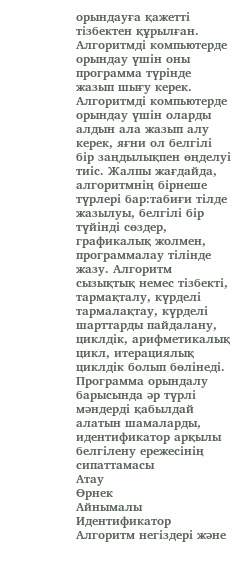орындауға қажетті тізбектен құрылған.
Алгоритмді компьютерде орындау үшін оны программа түрінде жазып шығу керек. Алгоритмді компьютерде орындау үшін оларды алдын ала жазып алу керек, яғни ол белгілі бір заңдылықпен өңделуі тиіс. Жалпы жағдайда, алгоритмнің бірнеше түрлері бар:табиғи тілде жазылуы, белгілі бір түйінді сөздер, графикалық жолмен, программалау тілінде жазу. Алгоритм сызықтық немес тізбекті, тармақталу, күрделі тармалақтау, күрделі шарттарды пайдалану, циклдік, арифметикалық цикл, итерациялық циклдік болып бөлінеді.
Программа орындалу барысында әр түрлі мәндерді қабылдай алатын шамаларды, идентификатор арқылы белгілену ережесінің сипаттамасы
Атау
Өрнек
Айнымалы
Идентификатор
Алгоритм негіздері және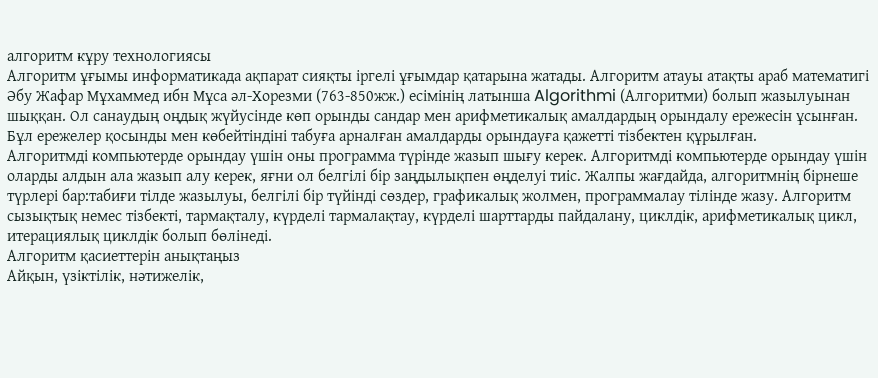алгоритм кұру технологиясы
Алгоритм ұғымы информатикада ақпарат сияқты іргелі ұғымдар қатарына жатады. Алгоритм атауы атақты араб математигі Әбу Жафар Мұхаммед ибн Мұса әл-Хорезми (763-850жж.) есімінің латынша Algorithmi (Алгоритми) болып жазылуынан шыққан. Ол санаудың оңдық жүйусінде көп орынды сандар мен арифметикалық амалдардың орындалу ережесін ұсынған. Бұл ережелер қосынды мен көбейтіндіні табуға арналған амалдарды орындауға қажетті тізбектен құрылған.
Алгоритмді компьютерде орындау үшін оны программа түрінде жазып шығу керек. Алгоритмді компьютерде орындау үшін оларды алдын ала жазып алу керек, яғни ол белгілі бір заңдылықпен өңделуі тиіс. Жалпы жағдайда, алгоритмнің бірнеше түрлері бар:табиғи тілде жазылуы, белгілі бір түйінді сөздер, графикалық жолмен, программалау тілінде жазу. Алгоритм сызықтық немес тізбекті, тармақталу, күрделі тармалақтау, күрделі шарттарды пайдалану, циклдік, арифметикалық цикл, итерациялық циклдік болып бөлінеді.
Алгоритм қасиеттерін анықтаңыз
Айқын, үзіктілік, нәтижелік,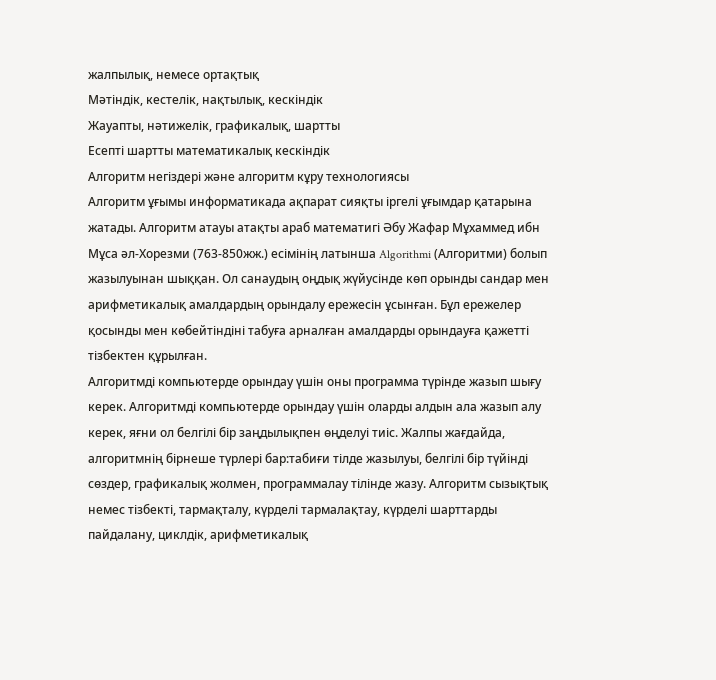жалпылық, немесе ортақтық
Мәтіндік, кестелік, нақтылық, кескіндік
Жауапты, нәтижелік, графикалық, шартты
Есепті шартты математикалық кескіндік
Алгоритм негіздері және алгоритм кұру технологиясы
Алгоритм ұғымы информатикада ақпарат сияқты іргелі ұғымдар қатарына жатады. Алгоритм атауы атақты араб математигі Әбу Жафар Мұхаммед ибн Мұса әл-Хорезми (763-850жж.) есімінің латынша Algorithmi (Алгоритми) болып жазылуынан шыққан. Ол санаудың оңдық жүйусінде көп орынды сандар мен арифметикалық амалдардың орындалу ережесін ұсынған. Бұл ережелер қосынды мен көбейтіндіні табуға арналған амалдарды орындауға қажетті тізбектен құрылған.
Алгоритмді компьютерде орындау үшін оны программа түрінде жазып шығу керек. Алгоритмді компьютерде орындау үшін оларды алдын ала жазып алу керек, яғни ол белгілі бір заңдылықпен өңделуі тиіс. Жалпы жағдайда, алгоритмнің бірнеше түрлері бар:табиғи тілде жазылуы, белгілі бір түйінді сөздер, графикалық жолмен, программалау тілінде жазу. Алгоритм сызықтық немес тізбекті, тармақталу, күрделі тармалақтау, күрделі шарттарды пайдалану, циклдік, арифметикалық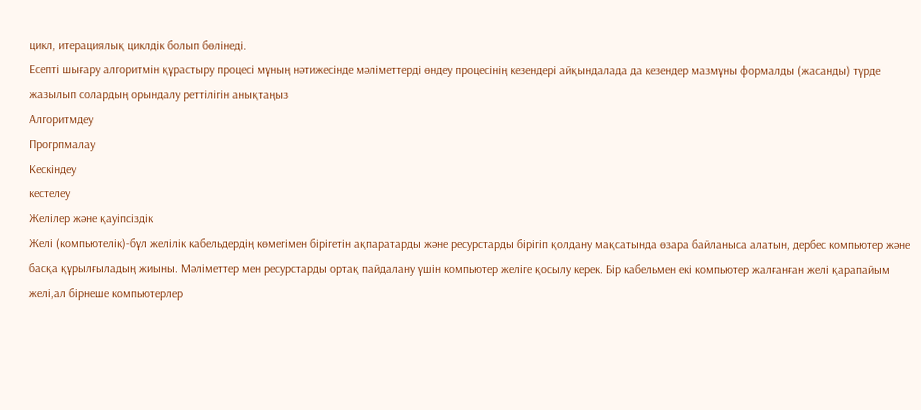цикл, итерациялық циклдік болып бөлінеді.
Есепті шығару алгоритмін құрастыру процесі мұның нәтижесінде мәліметтерді өндеу процесінің кезендері айқындалада да кезендер мазмұны формалды (жасанды) түрде жазылып солардың орындалу реттілігін анықтаңыз
Алгоритмдеу
Прогрпмалау
Кескіндеу
кестелеу
Желілер және қауіпсіздік
Желі (компьютелік)-бұл желілік кабельдердің көмегімен бірігетін ақпаратарды және ресурстарды бірігіп қолдану мақсатында өзара байланыса алатын, дербес компьютер және басқа құрылғыладың жиыны. Мәліметтер мен ресурстарды ортақ пайдалану үшін компьютер желіге қосылу керек. Бір кабельмен екі компьютер жалғанған желі қарапайым желі,ал бірнеше компьютерлер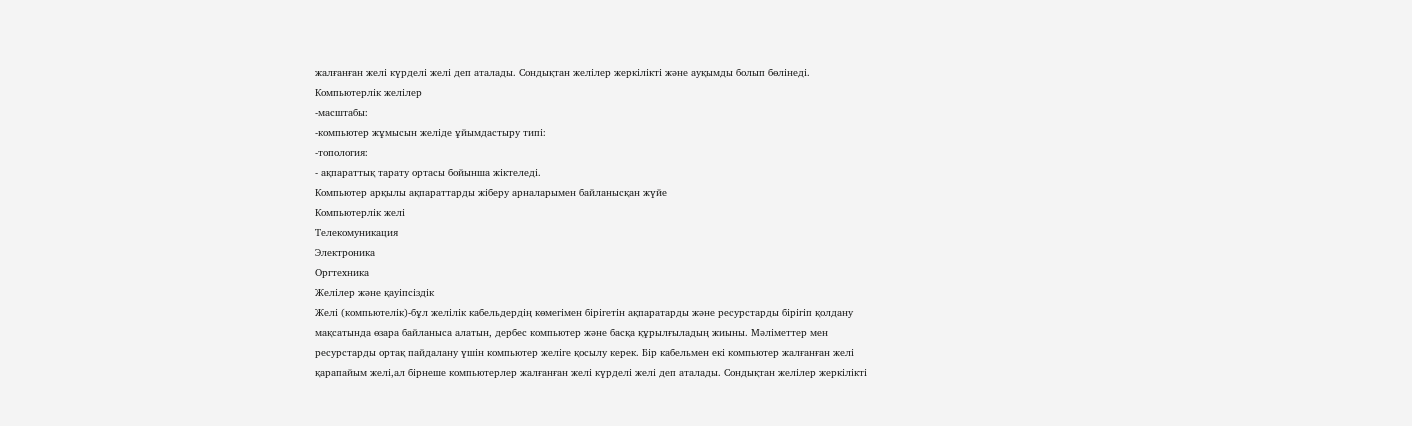жалғанған желі күрделі желі деп аталады. Сондықтан желілер жеркілікті және ауқымды болып бөлінеді.
Компьютерлік желілер
-масштабы:
-компьютер жұмысын желіде ұйымдастыру типі:
-топология:
- ақпараттық тарату ортасы бойынша жіктеледі.
Компьютер арқылы ақпараттарды жіберу арналарымен байланысқан жүйе
Компьютерлік желі
Телекомуникация
Электроника
Оргтехника
Желілер және қауіпсіздік
Желі (компьютелік)-бұл желілік кабельдердің көмегімен бірігетін ақпаратарды және ресурстарды бірігіп қолдану мақсатында өзара байланыса алатын, дербес компьютер және басқа құрылғыладың жиыны. Мәліметтер мен ресурстарды ортақ пайдалану үшін компьютер желіге қосылу керек. Бір кабельмен екі компьютер жалғанған желі қарапайым желі,ал бірнеше компьютерлер жалғанған желі күрделі желі деп аталады. Сондықтан желілер жеркілікті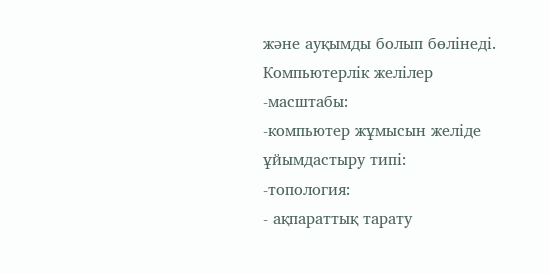және ауқымды болып бөлінеді.
Компьютерлік желілер
-масштабы:
-компьютер жұмысын желіде ұйымдастыру типі:
-топология:
- ақпараттық тарату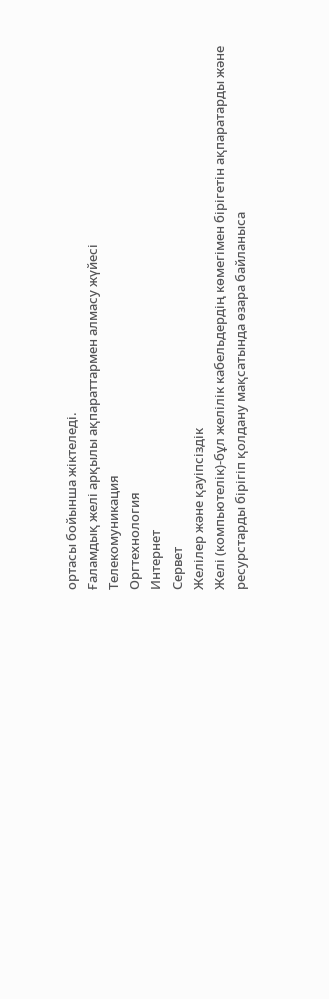ортасы бойынша жіктеледі.
Ғаламдық желі арқылы ақпараттармен алмасу жүйесі
Телекомуникация
Оргтехнология
Интернет
Сервет
Желілер және қауіпсіздік
Желі (компьютелік)-бұл желілік кабельдердің көмегімен бірігетін ақпаратарды және ресурстарды бірігіп қолдану мақсатында өзара байланыса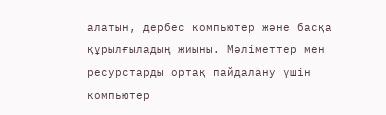алатын, дербес компьютер және басқа құрылғыладың жиыны. Мәліметтер мен ресурстарды ортақ пайдалану үшін компьютер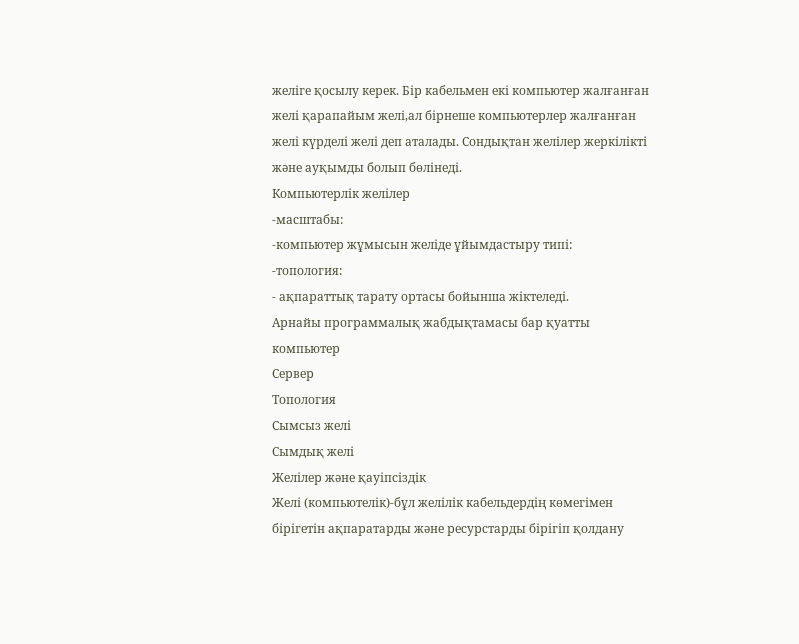желіге қосылу керек. Бір кабельмен екі компьютер жалғанған желі қарапайым желі,ал бірнеше компьютерлер жалғанған желі күрделі желі деп аталады. Сондықтан желілер жеркілікті және ауқымды болып бөлінеді.
Компьютерлік желілер
-масштабы:
-компьютер жұмысын желіде ұйымдастыру типі:
-топология:
- ақпараттық тарату ортасы бойынша жіктеледі.
Арнайы программалық жабдықтамасы бар қуатты компьютер
Сервер
Топология
Сымсыз желі
Сымдық желі
Желілер және қауіпсіздік
Желі (компьютелік)-бұл желілік кабельдердің көмегімен бірігетін ақпаратарды және ресурстарды бірігіп қолдану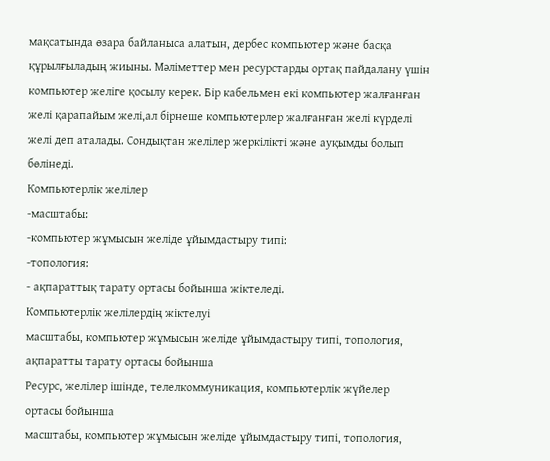мақсатында өзара байланыса алатын, дербес компьютер және басқа құрылғыладың жиыны. Мәліметтер мен ресурстарды ортақ пайдалану үшін компьютер желіге қосылу керек. Бір кабельмен екі компьютер жалғанған желі қарапайым желі,ал бірнеше компьютерлер жалғанған желі күрделі желі деп аталады. Сондықтан желілер жеркілікті және ауқымды болып бөлінеді.
Компьютерлік желілер
-масштабы:
-компьютер жұмысын желіде ұйымдастыру типі:
-топология:
- ақпараттық тарату ортасы бойынша жіктеледі.
Компьютерлік желілердің жіктелуі
масштабы, компьютер жұмысын желіде ұйымдастыру типі, топология, ақпаратты тарату ортасы бойынша
Ресурс, желілер ішінде, телелкоммуникация, компьютерлік жүйелер ортасы бойынша
масштабы, компьютер жұмысын желіде ұйымдастыру типі, топология,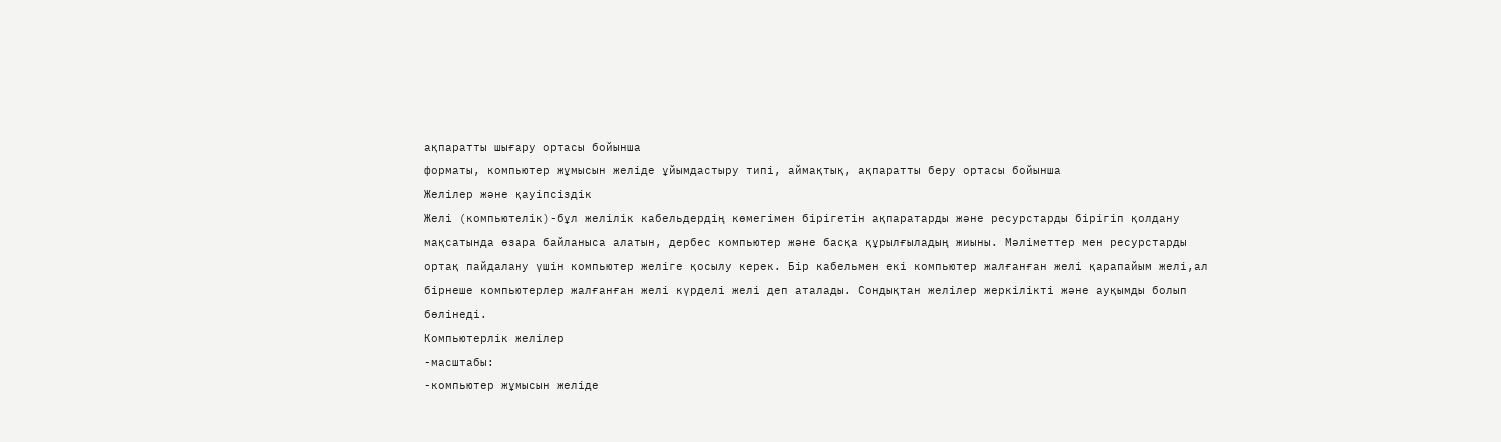ақпаратты шығару ортасы бойынша
форматы, компьютер жұмысын желіде ұйымдастыру типі, аймақтық, ақпаратты беру ортасы бойынша
Желілер және қауіпсіздік
Желі (компьютелік)-бұл желілік кабельдердің көмегімен бірігетін ақпаратарды және ресурстарды бірігіп қолдану мақсатында өзара байланыса алатын, дербес компьютер және басқа құрылғыладың жиыны. Мәліметтер мен ресурстарды ортақ пайдалану үшін компьютер желіге қосылу керек. Бір кабельмен екі компьютер жалғанған желі қарапайым желі,ал бірнеше компьютерлер жалғанған желі күрделі желі деп аталады. Сондықтан желілер жеркілікті және ауқымды болып бөлінеді.
Компьютерлік желілер
-масштабы:
-компьютер жұмысын желіде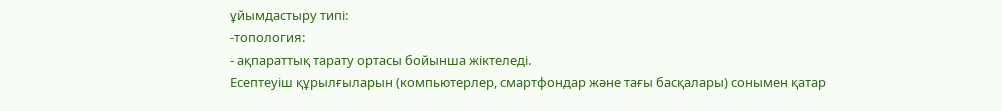ұйымдастыру типі:
-топология:
- ақпараттық тарату ортасы бойынша жіктеледі.
Есептеуіш құрылғыларын (компьютерлер, смартфондар және тағы басқалары) сонымен қатар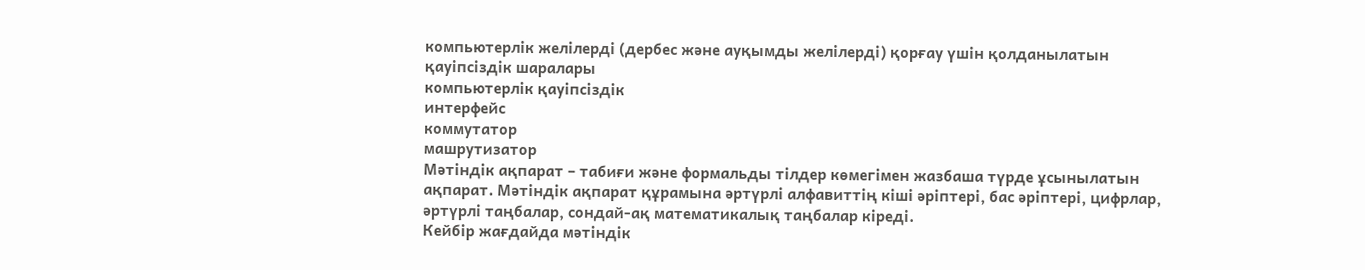компьютерлік желілерді (дербес және ауқымды желілерді) қорғау үшін қолданылатын қауіпсіздік шаралары
компьютерлік қауіпсіздік
интерфейс
коммутатор
машрутизатор
Мәтіндік ақпарат – табиғи және формальды тілдер көмегімен жазбаша түрде ұсынылатын ақпарат. Мәтіндік ақпарат құрамына әртүрлі алфавиттің кіші әріптері, бас әріптері, цифрлар, әртүрлі таңбалар, сондай-ақ математикалық таңбалар кіреді.
Кейбір жағдайда мәтіндік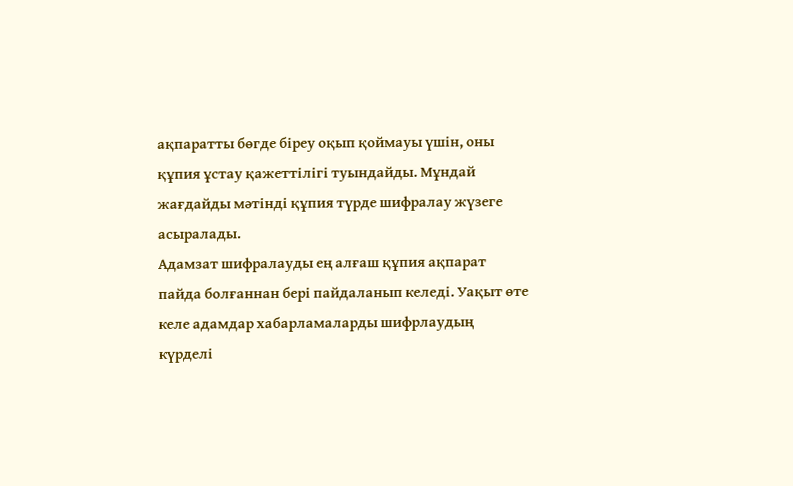ақпаратты бөгде біреу оқып қоймауы үшін, оны құпия ұстау қажеттілігі туындайды. Мұндай жағдайды мәтінді құпия түрде шифралау жүзеге асыралады.
Адамзат шифралауды ең алғаш құпия ақпарат пайда болғаннан бері пайдаланып келеді. Уақыт өте келе адамдар хабарламаларды шифрлаудың күрделі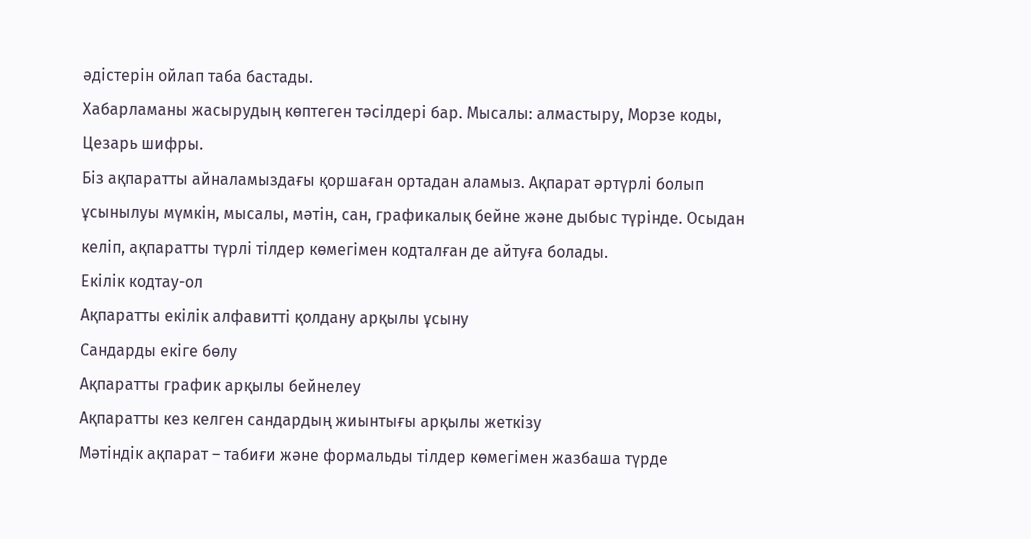әдістерін ойлап таба бастады.
Хабарламаны жасырудың көптеген тәсілдері бар. Мысалы: алмастыру, Морзе коды, Цезарь шифры.
Біз ақпаратты айналамыздағы қоршаған ортадан аламыз. Ақпарат әртүрлі болып ұсынылуы мүмкін, мысалы, мәтін, сан, графикалық бейне және дыбыс түрінде. Осыдан келіп, ақпаратты түрлі тілдер көмегімен кодталған де айтуға болады.
Екілік кодтау-ол
Ақпаратты екілік алфавитті қолдану арқылы ұсыну
Сандарды екіге бөлу
Ақпаратты график арқылы бейнелеу
Ақпаратты кез келген сандардың жиынтығы арқылы жеткізу
Мәтіндік ақпарат – табиғи және формальды тілдер көмегімен жазбаша түрде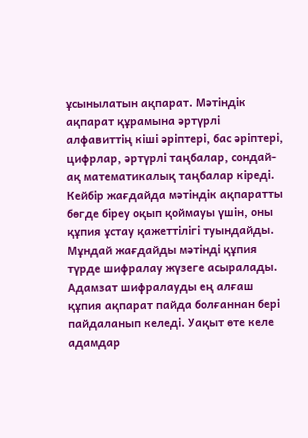ұсынылатын ақпарат. Мәтіндік ақпарат құрамына әртүрлі алфавиттің кіші әріптері, бас әріптері, цифрлар, әртүрлі таңбалар, сондай-ақ математикалық таңбалар кіреді.
Кейбір жағдайда мәтіндік ақпаратты бөгде біреу оқып қоймауы үшін, оны құпия ұстау қажеттілігі туындайды. Мұндай жағдайды мәтінді құпия түрде шифралау жүзеге асыралады.
Адамзат шифралауды ең алғаш құпия ақпарат пайда болғаннан бері пайдаланып келеді. Уақыт өте келе адамдар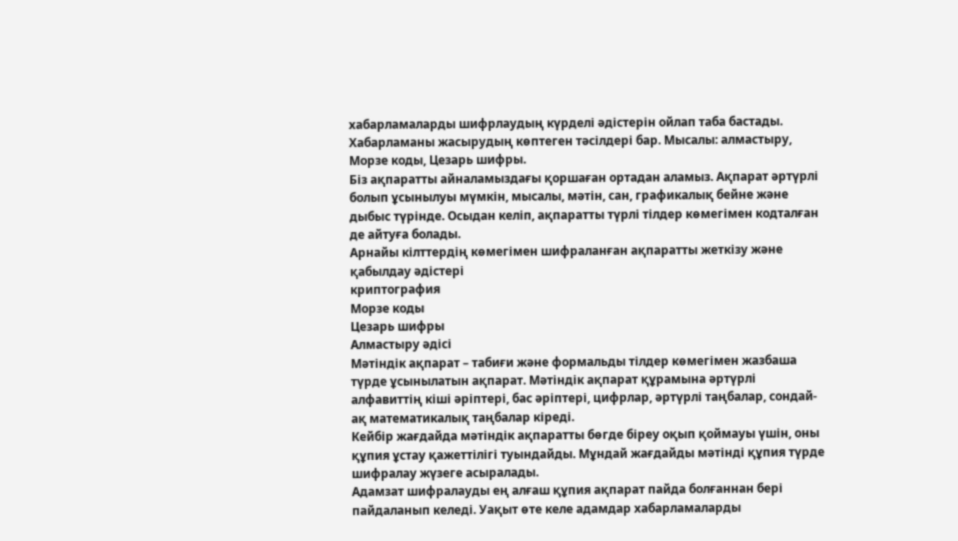хабарламаларды шифрлаудың күрделі әдістерін ойлап таба бастады.
Хабарламаны жасырудың көптеген тәсілдері бар. Мысалы: алмастыру, Морзе коды, Цезарь шифры.
Біз ақпаратты айналамыздағы қоршаған ортадан аламыз. Ақпарат әртүрлі болып ұсынылуы мүмкін, мысалы, мәтін, сан, графикалық бейне және дыбыс түрінде. Осыдан келіп, ақпаратты түрлі тілдер көмегімен кодталған де айтуға болады.
Арнайы кілттердің көмегімен шифраланған ақпаратты жеткізу және қабылдау әдістері
криптография
Морзе коды
Цезарь шифры
Алмастыру әдісі
Мәтіндік ақпарат – табиғи және формальды тілдер көмегімен жазбаша түрде ұсынылатын ақпарат. Мәтіндік ақпарат құрамына әртүрлі алфавиттің кіші әріптері, бас әріптері, цифрлар, әртүрлі таңбалар, сондай-ақ математикалық таңбалар кіреді.
Кейбір жағдайда мәтіндік ақпаратты бөгде біреу оқып қоймауы үшін, оны құпия ұстау қажеттілігі туындайды. Мұндай жағдайды мәтінді құпия түрде шифралау жүзеге асыралады.
Адамзат шифралауды ең алғаш құпия ақпарат пайда болғаннан бері пайдаланып келеді. Уақыт өте келе адамдар хабарламаларды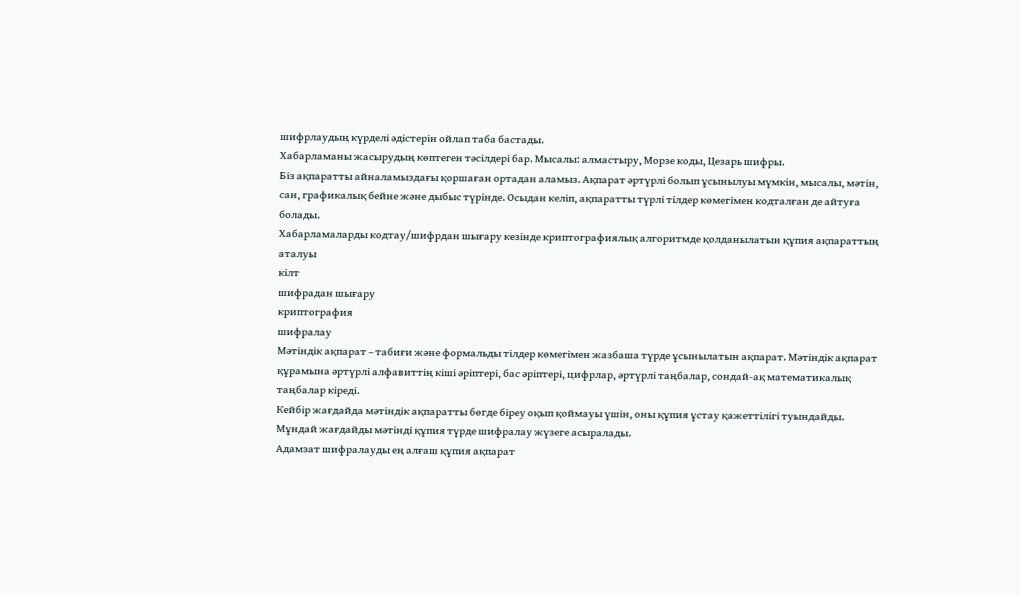шифрлаудың күрделі әдістерін ойлап таба бастады.
Хабарламаны жасырудың көптеген тәсілдері бар. Мысалы: алмастыру, Морзе коды, Цезарь шифры.
Біз ақпаратты айналамыздағы қоршаған ортадан аламыз. Ақпарат әртүрлі болып ұсынылуы мүмкін, мысалы, мәтін, сан, графикалық бейне және дыбыс түрінде. Осыдан келіп, ақпаратты түрлі тілдер көмегімен кодталған де айтуға болады.
Хабарламаларды кодтау/шифрдан шығару кезінде криптографиялық алгоритмде қолданылатын құпия ақпараттың аталуы
кілт
шифрадан шығару
криптография
шифралау
Мәтіндік ақпарат – табиғи және формальды тілдер көмегімен жазбаша түрде ұсынылатын ақпарат. Мәтіндік ақпарат құрамына әртүрлі алфавиттің кіші әріптері, бас әріптері, цифрлар, әртүрлі таңбалар, сондай-ақ математикалық таңбалар кіреді.
Кейбір жағдайда мәтіндік ақпаратты бөгде біреу оқып қоймауы үшін, оны құпия ұстау қажеттілігі туындайды. Мұндай жағдайды мәтінді құпия түрде шифралау жүзеге асыралады.
Адамзат шифралауды ең алғаш құпия ақпарат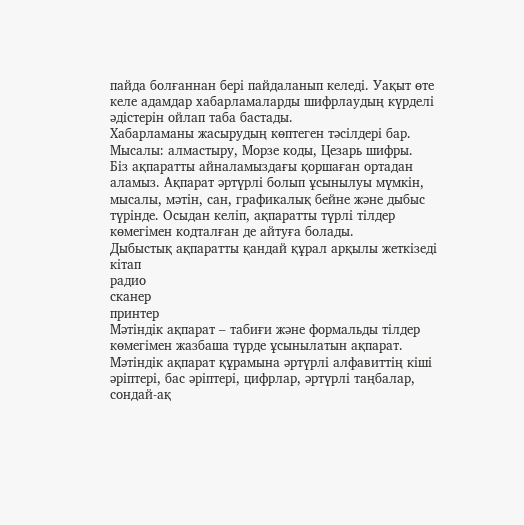пайда болғаннан бері пайдаланып келеді. Уақыт өте келе адамдар хабарламаларды шифрлаудың күрделі әдістерін ойлап таба бастады.
Хабарламаны жасырудың көптеген тәсілдері бар. Мысалы: алмастыру, Морзе коды, Цезарь шифры.
Біз ақпаратты айналамыздағы қоршаған ортадан аламыз. Ақпарат әртүрлі болып ұсынылуы мүмкін, мысалы, мәтін, сан, графикалық бейне және дыбыс түрінде. Осыдан келіп, ақпаратты түрлі тілдер көмегімен кодталған де айтуға болады.
Дыбыстық ақпаратты қандай құрал арқылы жеткізеді
кітап
радио
сканер
принтер
Мәтіндік ақпарат – табиғи және формальды тілдер көмегімен жазбаша түрде ұсынылатын ақпарат. Мәтіндік ақпарат құрамына әртүрлі алфавиттің кіші әріптері, бас әріптері, цифрлар, әртүрлі таңбалар, сондай-ақ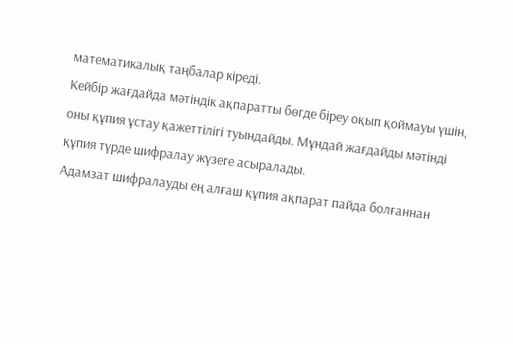математикалық таңбалар кіреді.
Кейбір жағдайда мәтіндік ақпаратты бөгде біреу оқып қоймауы үшін, оны құпия ұстау қажеттілігі туындайды. Мұндай жағдайды мәтінді құпия түрде шифралау жүзеге асыралады.
Адамзат шифралауды ең алғаш құпия ақпарат пайда болғаннан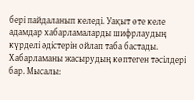бері пайдаланып келеді. Уақыт өте келе адамдар хабарламаларды шифрлаудың күрделі әдістерін ойлап таба бастады.
Хабарламаны жасырудың көптеген тәсілдері бар. Мысалы: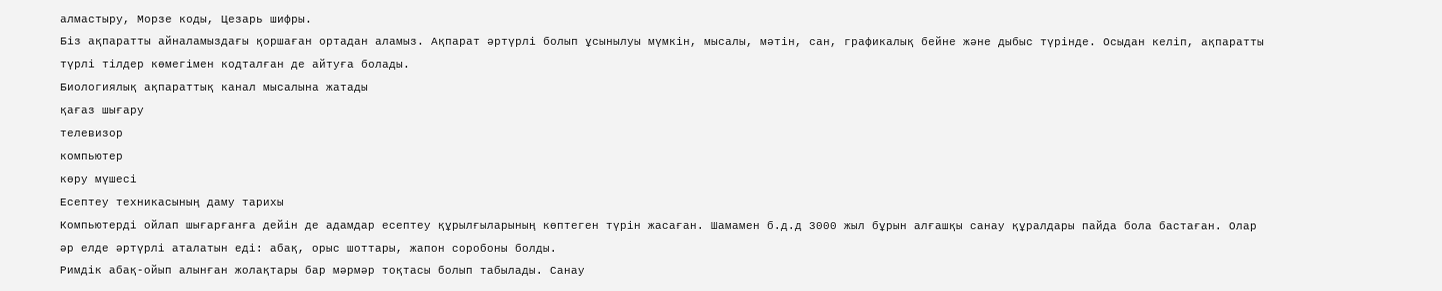алмастыру, Морзе коды, Цезарь шифры.
Біз ақпаратты айналамыздағы қоршаған ортадан аламыз. Ақпарат әртүрлі болып ұсынылуы мүмкін, мысалы, мәтін, сан, графикалық бейне және дыбыс түрінде. Осыдан келіп, ақпаратты түрлі тілдер көмегімен кодталған де айтуға болады.
Биологиялық ақпараттық канал мысалына жатады
қағаз шығару
телевизор
компьютер
көру мүшесі
Есептеу техникасының даму тарихы
Компьютерді ойлап шығарғанға дейін де адамдар есептеу құрылғыларының көптеген түрін жасаған. Шамамен б.д.д 3000 жыл бұрын алғашқы санау құралдары пайда бола бастаған. Олар әр елде әртүрлі аталатын еді: абақ, орыс шоттары, жапон соробоны болды.
Римдік абақ-ойып алынған жолақтары бар мәрмәр тоқтасы болып табылады. Санау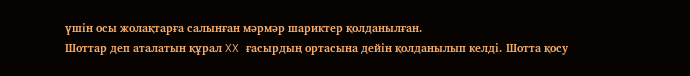үшін осы жолақтарға салынған мәрмәр шариктер қолданылған.
Шоттар деп аталатын құрал XX ғасырдың ортасына дейін қолданылып келді. Шотта қосу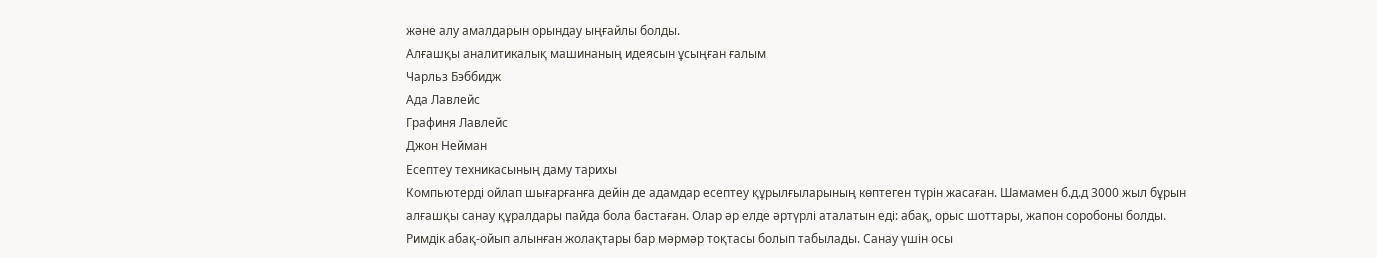және алу амалдарын орындау ыңғайлы болды.
Алғашқы аналитикалық машинаның идеясын ұсыңған ғалым
Чарльз Бэббидж
Ада Лавлейс
Графиня Лавлейс
Джон Нейман
Есептеу техникасының даму тарихы
Компьютерді ойлап шығарғанға дейін де адамдар есептеу құрылғыларының көптеген түрін жасаған. Шамамен б.д.д 3000 жыл бұрын алғашқы санау құралдары пайда бола бастаған. Олар әр елде әртүрлі аталатын еді: абақ, орыс шоттары, жапон соробоны болды.
Римдік абақ-ойып алынған жолақтары бар мәрмәр тоқтасы болып табылады. Санау үшін осы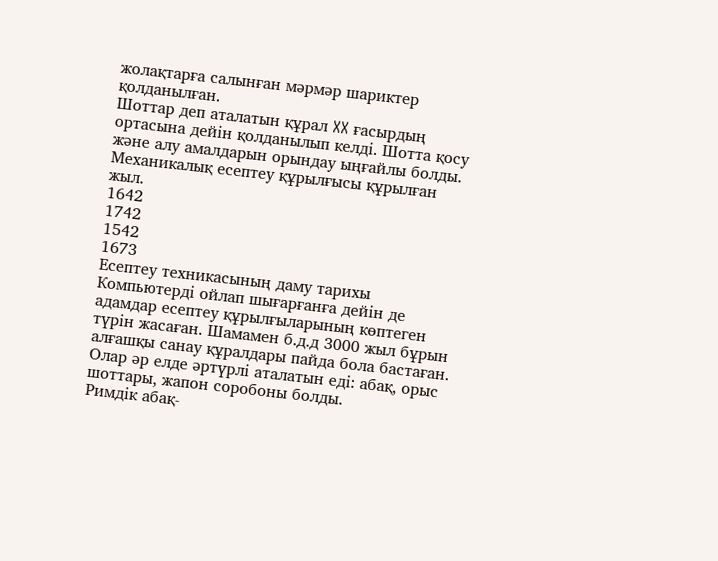жолақтарға салынған мәрмәр шариктер қолданылған.
Шоттар деп аталатын құрал XX ғасырдың ортасына дейін қолданылып келді. Шотта қосу және алу амалдарын орындау ыңғайлы болды.
Механикалық есептеу құрылғысы құрылған жыл.
1642
1742
1542
1673
Есептеу техникасының даму тарихы
Компьютерді ойлап шығарғанға дейін де адамдар есептеу құрылғыларының көптеген түрін жасаған. Шамамен б.д.д 3000 жыл бұрын алғашқы санау құралдары пайда бола бастаған. Олар әр елде әртүрлі аталатын еді: абақ, орыс шоттары, жапон соробоны болды.
Римдік абақ-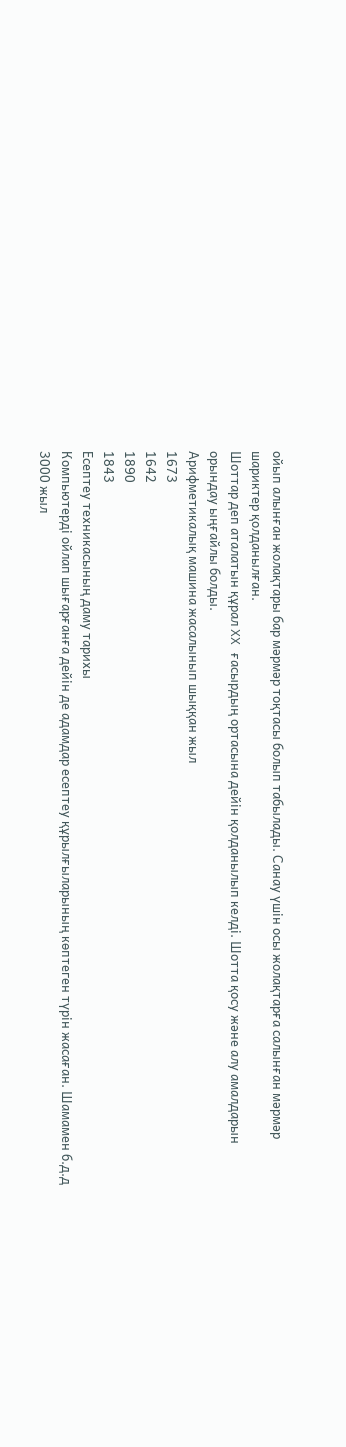ойып алынған жолақтары бар мәрмәр тоқтасы болып табылады. Санау үшін осы жолақтарға салынған мәрмәр шариктер қолданылған.
Шоттар деп аталатын құрал XX ғасырдың ортасына дейін қолданылып келді. Шотта қосу және алу амалдарын орындау ыңғайлы болды.
Арифметикалық машина жасалынып шыққан жыл
1673
1642
1890
1843
Есептеу техникасының даму тарихы
Компьютерді ойлап шығарғанға дейін де адамдар есептеу құрылғыларының көптеген түрін жасаған. Шамамен б.д.д 3000 жыл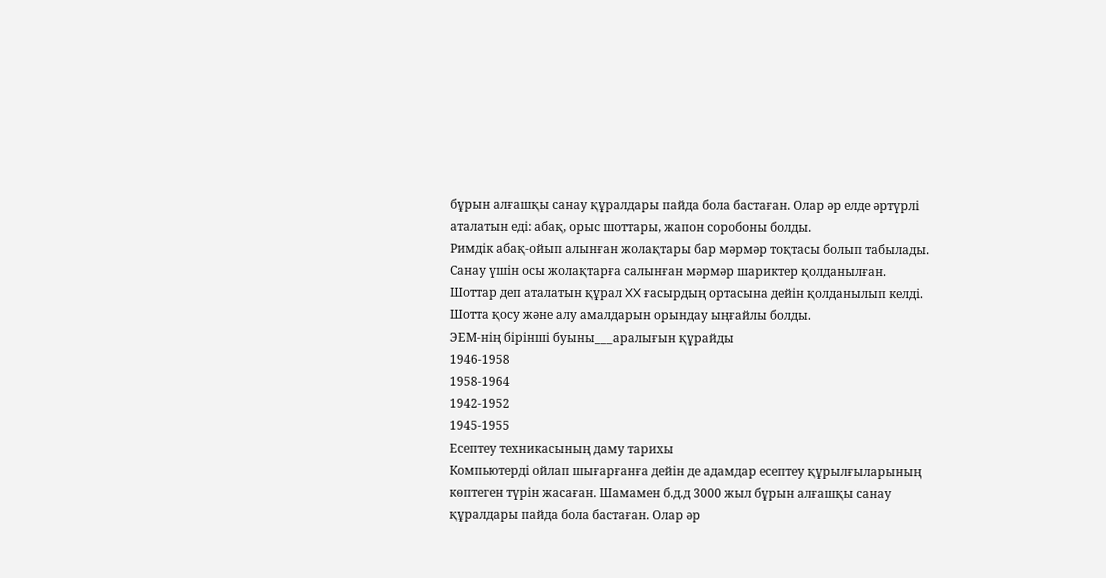бұрын алғашқы санау құралдары пайда бола бастаған. Олар әр елде әртүрлі аталатын еді: абақ, орыс шоттары, жапон соробоны болды.
Римдік абақ-ойып алынған жолақтары бар мәрмәр тоқтасы болып табылады. Санау үшін осы жолақтарға салынған мәрмәр шариктер қолданылған.
Шоттар деп аталатын құрал XX ғасырдың ортасына дейін қолданылып келді. Шотта қосу және алу амалдарын орындау ыңғайлы болды.
ЭЕМ-нің бірінші буыны___аралығын құрайды
1946-1958
1958-1964
1942-1952
1945-1955
Есептеу техникасының даму тарихы
Компьютерді ойлап шығарғанға дейін де адамдар есептеу құрылғыларының көптеген түрін жасаған. Шамамен б.д.д 3000 жыл бұрын алғашқы санау құралдары пайда бола бастаған. Олар әр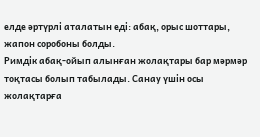елде әртүрлі аталатын еді: абақ, орыс шоттары, жапон соробоны болды.
Римдік абақ-ойып алынған жолақтары бар мәрмәр тоқтасы болып табылады. Санау үшін осы жолақтарға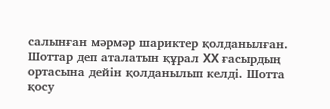салынған мәрмәр шариктер қолданылған.
Шоттар деп аталатын құрал XX ғасырдың ортасына дейін қолданылып келді. Шотта қосу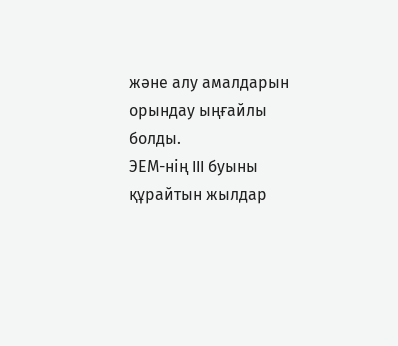және алу амалдарын орындау ыңғайлы болды.
ЭЕМ-нің III буыны құрайтын жылдар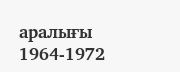аралығы
1964-1972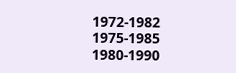1972-1982
1975-1985
1980-1990